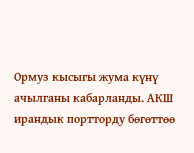Ормуз кысыгы жума күнү ачылганы кабарланды. АКШ ирандык портторду бөгөттөө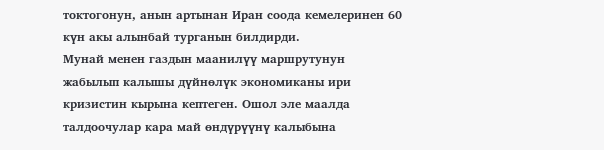токтогонун, анын артынан Иран соода кемелеринен 60 күн акы алынбай турганын билдирди.
Мунай менен газдын маанилүү маршрутунун жабылып калышы дүйнөлүк экономиканы ири кризистин кырына кептеген. Ошол эле маалда талдоочулар кара май өндүрүүнү калыбына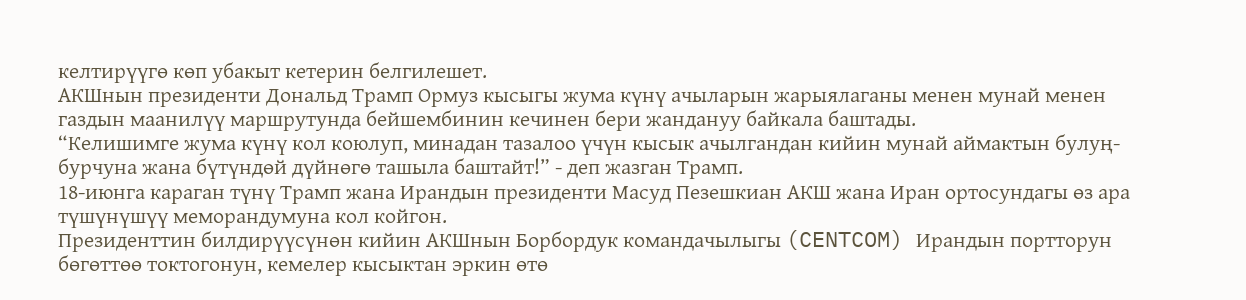келтирүүгө көп убакыт кетерин белгилешет.
АКШнын президенти Дональд Трамп Ормуз кысыгы жума күнү ачыларын жарыялаганы менен мунай менен газдын маанилүү маршрутунда бейшембинин кечинен бери жандануу байкала баштады.
“Келишимге жума күнү кол коюлуп, минадан тазалоо үчүн кысык ачылгандан кийин мунай аймактын булуң-бурчуна жана бүтүндөй дүйнөгө ташыла баштайт!” - деп жазган Трамп.
18-июнга караган түнү Трамп жана Ирандын президенти Масуд Пезешкиан АКШ жана Иран ортосундагы өз ара түшүнүшүү меморандумуна кол койгон.
Президенттин билдирүүсүнөн кийин АКШнын Борбордук командачылыгы (CENTCOM) Ирандын портторун бөгөттөө токтогонун, кемелер кысыктан эркин өтө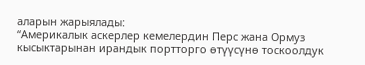аларын жарыялады:
“Америкалык аскерлер кемелердин Перс жана Ормуз кысыктарынан ирандык портторго өтүүсүнө тоскоолдук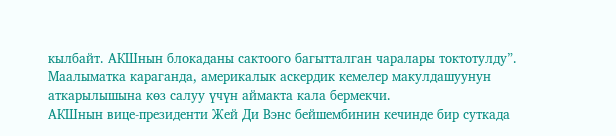кылбайт. АКШнын блокаданы сактоого багытталган чаралары токтотулду”.
Маалыматка караганда, америкалык аскердик кемелер макулдашуунун аткарылышына көз салуу үчүн аймакта кала бермекчи.
АКШнын вице-президенти Жей Ди Вэнс бейшембинин кечинде бир суткада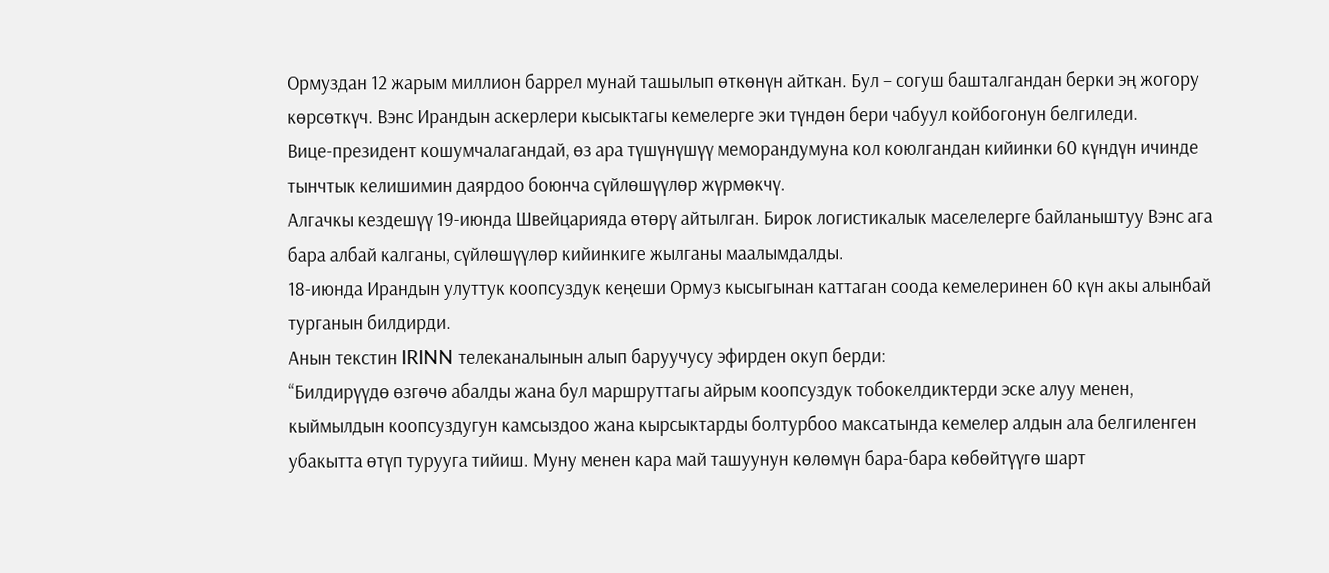Ормуздан 12 жарым миллион баррел мунай ташылып өткөнүн айткан. Бул – согуш башталгандан берки эң жогору көрсөткүч. Вэнс Ирандын аскерлери кысыктагы кемелерге эки түндөн бери чабуул койбогонун белгиледи.
Вице-президент кошумчалагандай, өз ара түшүнүшүү меморандумуна кол коюлгандан кийинки 60 күндүн ичинде тынчтык келишимин даярдоо боюнча сүйлөшүүлөр жүрмөкчү.
Алгачкы кездешүү 19-июнда Швейцарияда өтөрү айтылган. Бирок логистикалык маселелерге байланыштуу Вэнс ага бара албай калганы, сүйлөшүүлөр кийинкиге жылганы маалымдалды.
18-июнда Ирандын улуттук коопсуздук кеңеши Ормуз кысыгынан каттаган соода кемелеринен 60 күн акы алынбай турганын билдирди.
Анын текстин IRINN телеканалынын алып баруучусу эфирден окуп берди:
“Билдирүүдө өзгөчө абалды жана бул маршруттагы айрым коопсуздук тобокелдиктерди эске алуу менен, кыймылдын коопсуздугун камсыздоо жана кырсыктарды болтурбоо максатында кемелер алдын ала белгиленген убакытта өтүп турууга тийиш. Муну менен кара май ташуунун көлөмүн бара-бара көбөйтүүгө шарт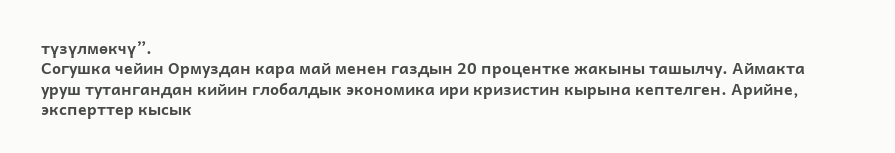түзүлмөкчү”.
Согушка чейин Ормуздан кара май менен газдын 20 процентке жакыны ташылчу. Аймакта уруш тутангандан кийин глобалдык экономика ири кризистин кырына кептелген. Арийне, эксперттер кысык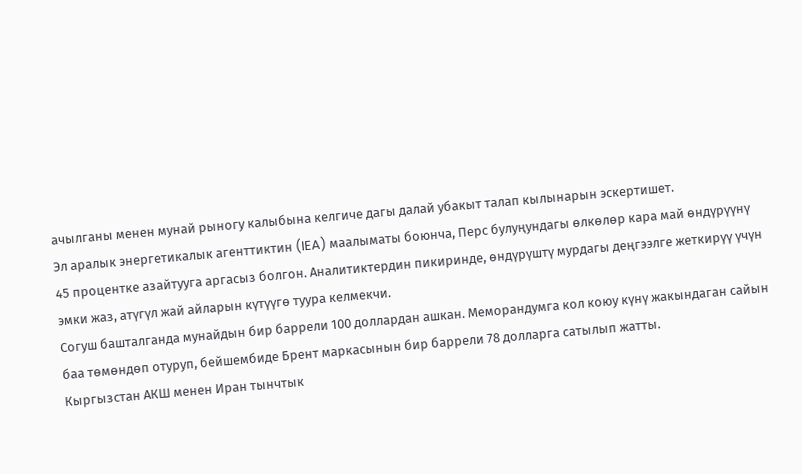ачылганы менен мунай рыногу калыбына келгиче дагы далай убакыт талап кылынарын эскертишет.
Эл аралык энергетикалык агенттиктин (IEA) маалыматы боюнча, Перс булуңундагы өлкөлөр кара май өндүрүүнү 45 процентке азайтууга аргасыз болгон. Аналитиктердин пикиринде, өндүрүштү мурдагы деңгээлге жеткирүү үчүн эмки жаз, атүгүл жай айларын күтүүгө туура келмекчи.
Согуш башталганда мунайдын бир баррели 100 доллардан ашкан. Меморандумга кол коюу күнү жакындаган сайын баа төмөндөп отуруп, бейшембиде Брент маркасынын бир баррели 78 долларга сатылып жатты.
Кыргызстан АКШ менен Иран тынчтык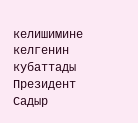келишимине келгенин кубаттады
Президент Садыр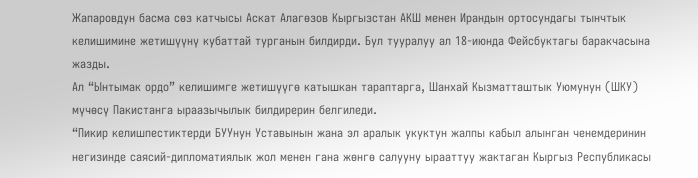Жапаровдун басма сөз катчысы Аскат Алагөзов Кыргызстан АКШ менен Ирандын ортосундагы тынчтык келишимине жетишүүнү кубаттай турганын билдирди. Бул тууралуу ал 18-июнда Фейсбуктагы баракчасына жазды.
Ал “Ынтымак ордо” келишимге жетишүүгө катышкан тараптарга, Шанхай Кызматташтык Уюмунун (ШКУ) мүчөсү Пакистанга ыраазычылык билдирерин белгиледи.
“Пикир келишпестиктерди БУУнун Уставынын жана эл аралык укуктун жалпы кабыл алынган ченемдеринин негизинде саясий-дипломатиялык жол менен гана жөнгө салууну ырааттуу жактаган Кыргыз Республикасы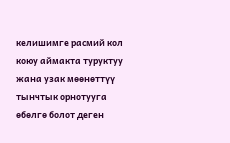келишимге расмий кол коюу аймакта туруктуу жана узак мөөнөттүү тынчтык орнотууга өбөлгө болот деген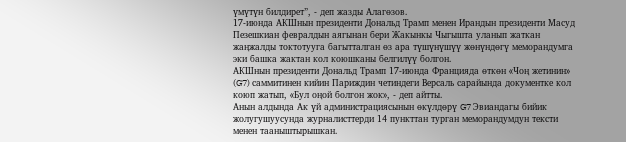үмүтүн билдирет”, - деп жазды Алагөзов.
17-июнда АКШнын президенти Дональд Трамп менен Ирандын президенти Масуд Пезешкиан февралдын аягынан бери Жакынкы Чыгышта уланып жаткан жаңжалды токтотууга багытталган өз ара түшүнүшүү жөнүндөгү меморандумга эки башка жактан кол коюшканы белгилүү болгон.
АКШнын президенти Дональд Трамп 17-июнда Францияда өткөн «Чоң жетинин» (G7) саммитинен кийин Париждин четиндеги Версаль сарайында документке кол коюп жатып, «Бул оңой болгон жок», - деп айтты.
Анын алдында Ак үй администрациясынын өкүлдөрү G7 Эвиандагы бийик жолугушуусунда журналисттерди 14 пункттан турган меморандумдун тексти менен тааныштырышкан.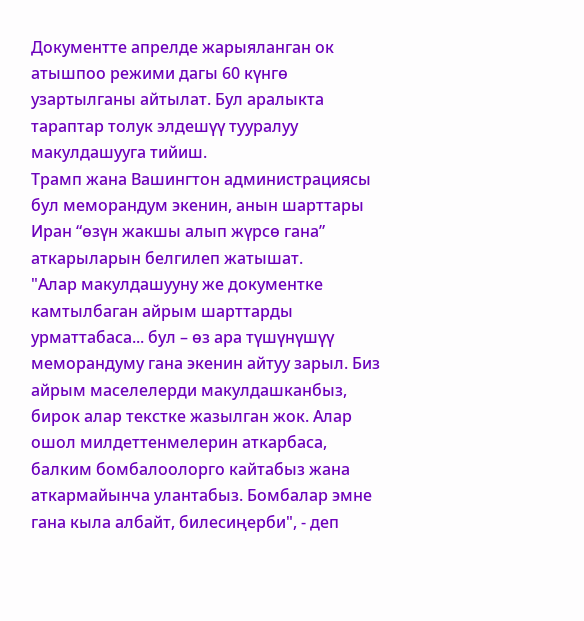Документте апрелде жарыяланган ок атышпоо режими дагы 60 күнгө узартылганы айтылат. Бул аралыкта тараптар толук элдешүү тууралуу макулдашууга тийиш.
Трамп жана Вашингтон администрациясы бул меморандум экенин, анын шарттары Иран “өзүн жакшы алып жүрсө гана” аткарыларын белгилеп жатышат.
"Алар макулдашууну же документке камтылбаган айрым шарттарды урматтабаса... бул – өз ара түшүнүшүү меморандуму гана экенин айтуу зарыл. Биз айрым маселелерди макулдашканбыз, бирок алар текстке жазылган жок. Алар ошол милдеттенмелерин аткарбаса, балким бомбалоолорго кайтабыз жана аткармайынча улантабыз. Бомбалар эмне гана кыла албайт, билесиңерби", - деп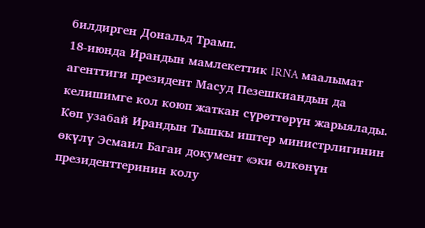билдирген Дональд Трамп.
18-июнда Ирандын мамлекеттик IRNA маалымат агенттиги президент Масуд Пезешкиандын да келишимге кол коюп жаткан сүрөттөрүн жарыялады.
Көп узабай Ирандын Тышкы иштер министрлигинин өкүлү Эсмаил Багаи документ «эки өлкөнүн президенттеринин колу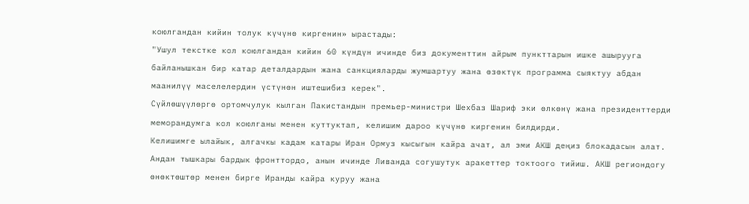коюлгандан кийин толук күчүнө киргенин» ырастады:
"Ушул текстке кол коюлгандан кийин 60 күндүн ичинде биз документтин айрым пункттарын ишке ашырууга байланышкан бир катар деталдардын жана санкцияларды жумшартуу жана өзөктүк программа сыяктуу абдан маанилүү маселелердин үстүнөн иштешибиз керек".
Сүйлөшүүлөргө ортомчулук кылган Пакистандын премьер-министри Шехбаз Шариф эки өлкөнү жана президенттерди меморандумга кол коюлганы менен куттуктап, келишим дароо күчүнө киргенин билдирди.
Келишимге ылайык, алгачкы кадам катары Иран Ормуз кысыгын кайра ачат, ал эми АКШ деңиз блокадасын алат.
Андан тышкары бардык фронттордо, анын ичинде Ливанда согушутук аракеттер токтоого тийиш. АКШ региондогу өнөктөштөр менен бирге Иранды кайра куруу жана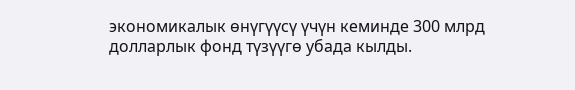экономикалык өнүгүүсү үчүн кеминде 300 млрд долларлык фонд түзүүгө убада кылды.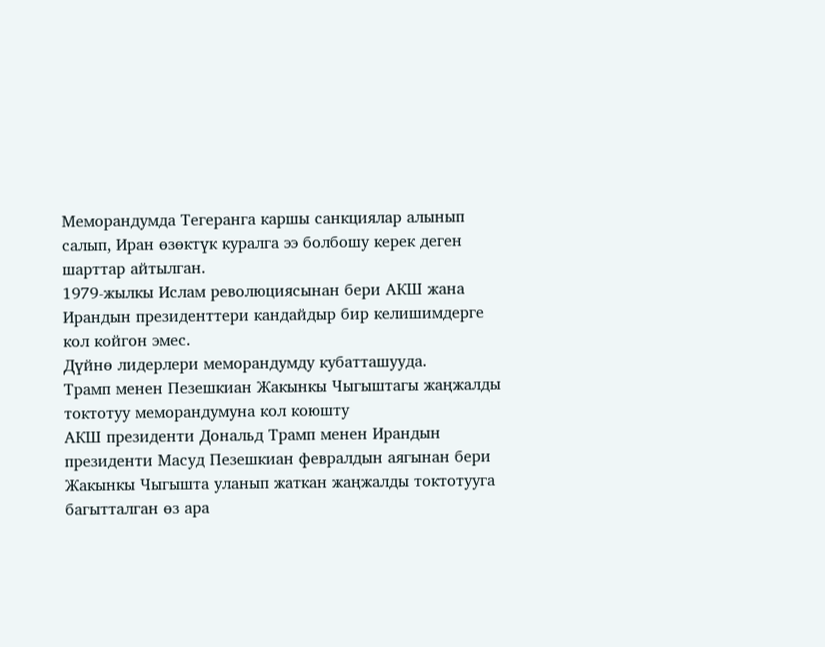Меморандумда Тегеранга каршы санкциялар алынып салып, Иран өзөктүк куралга ээ болбошу керек деген шарттар айтылган.
1979-жылкы Ислам революциясынан бери АКШ жана Ирандын президенттери кандайдыр бир келишимдерге кол койгон эмес.
Дүйнө лидерлери меморандумду кубатташууда.
Трамп менен Пезешкиан Жакынкы Чыгыштагы жаңжалды токтотуу меморандумуна кол коюшту
АКШ президенти Дональд Трамп менен Ирандын президенти Масуд Пезешкиан февралдын аягынан бери Жакынкы Чыгышта уланып жаткан жаңжалды токтотууга багытталган өз ара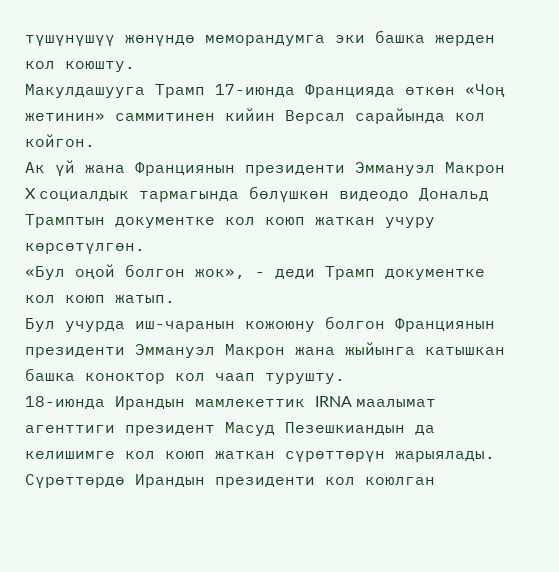түшүнүшүү жөнүндө меморандумга эки башка жерден кол коюшту.
Макулдашууга Трамп 17-июнда Францияда өткөн «Чоң жетинин» саммитинен кийин Версал сарайында кол койгон.
Ак үй жана Франциянын президенти Эммануэл Макрон X социалдык тармагында бөлүшкөн видеодо Дональд Трамптын документке кол коюп жаткан учуру көрсөтүлгөн.
«Бул оңой болгон жок», - деди Трамп документке кол коюп жатып.
Бул учурда иш-чаранын кожоюну болгон Франциянын президенти Эммануэл Макрон жана жыйынга катышкан башка коноктор кол чаап турушту.
18-июнда Ирандын мамлекеттик IRNA маалымат агенттиги президент Масуд Пезешкиандын да келишимге кол коюп жаткан сүрөттөрүн жарыялады.
Сүрөттөрдө Ирандын президенти кол коюлган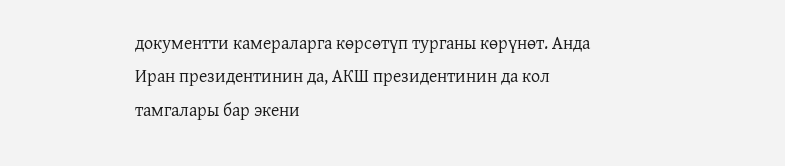документти камераларга көрсөтүп турганы көрүнөт. Анда Иран президентинин да, АКШ президентинин да кол тамгалары бар экени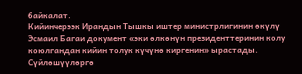байкалат.
Кийинчерээк Ирандын Тышкы иштер министрлигинин өкүлү Эсмаил Багаи документ «эки өлкөнүн президенттеринин колу коюлгандан кийин толук күчүнө киргенин» ырастады.
Сүйлөшүүлөргө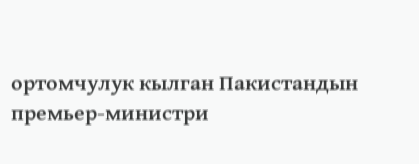ортомчулук кылган Пакистандын премьер-министри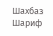Шахбаз Шариф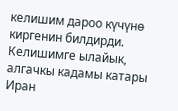келишим дароо күчүнө киргенин билдирди.
Келишимге ылайык, алгачкы кадамы катары Иран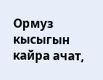Ормуз кысыгын кайра ачат,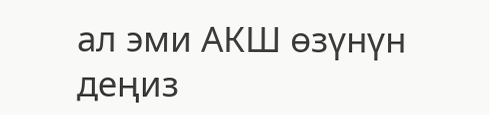ал эми АКШ өзүнүн деңиз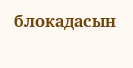блокадасын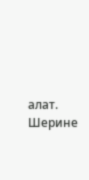алат.
Шерине